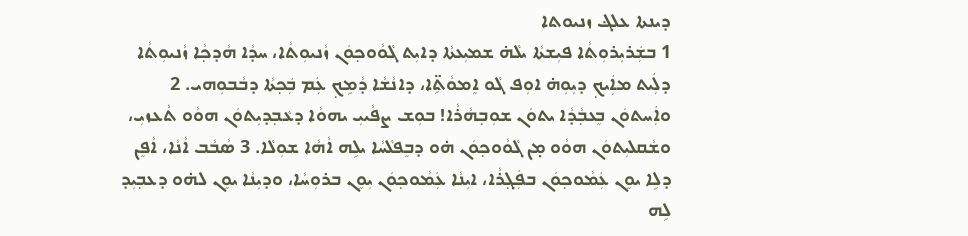ܕܝܢܬܐ ܥܠܔ ܙܢܝܘܬܐ
1 ܒܫܲܪܝܼܪܘܼܬܵܐ ܦܝܼܫܬܵܐ ܝܠܵܗ̇ ܫܡܝܼܥܬܵܐ ܕܐܝܼܬ ܓܵܘܵܘܟ݂ܘܿܢ ܙܵܢܝܘܼܬܵܐ، ܚܕܵܐ ܗܵܕܟ݂ܵܐ ܙܵܢܝܘܼܬܵܐ ܕܠܲܝܬ ܡܐܲܝܟ݂ ܕܝܼܘܼܗ̇ ܐܘܼܦ ܓܵܘ ܐܸܡܘܵܬܹ̈ܐ، ܕܐܢܵܫܵܐ ܕܵܡܹܟ݂ ܥܲܡ ܒܲܟ݂ܬܵܐ ܕܒܵܒܘܼܗܝ. 2 ܘܐܲܚܬܘܿܢ ܒܸܥܒ݂ܵܕܵܐ ܝܬܘܿܢ ܫܘܼܒ݂ܗܵܪܵܐ! ܒܘܼܫ ܨܦܵܝܝܼ ܝܗܘܵܐ ܕܥܵܒ݂ܕܝܼܬܘܿܢ ܗܘܵܘ ܬܵܥܙܝܼ، ܘܫܵܩܠܝܼܬܘܿܢ ܗܘܵܘ ܡ̣ܢ ܓܵܘܵܘܟ݂ܘܿܢ ܗ̇ܘ ܕܒܸܦܠܵܚܵܐ ܝܠܹܗ ܐܵܗܵܐ ܫܘܼܠܵܐ. 3 ܣܵܒܵܒ ܐܵܢܵܐ، ܐܵܦܸܢ ܕܠܹܐ ܝܘܸܢ ܥܲܡܵܘܟ݂ܘܿܢ ܒܦܲܓ݂ܪܵܐ، ܐܝܼܢܵܐ ܥܲܡܵܘܟ݂ܘܿܢ ܝܼܘܸܢ ܒܪܘܼܚܵܐ، ܘܕܝܼܢܵܐ ܝܘܸܢ ܠܗ̇ܘ ܕܥܒ݂ܝܼܕ ܠܹܗ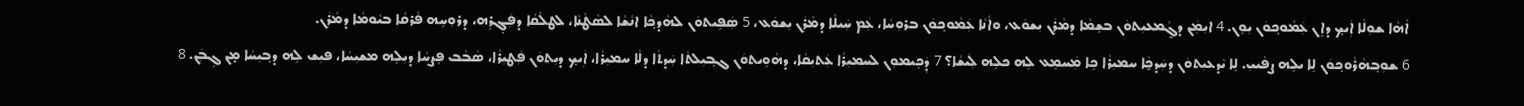ܐܵܗܵܐ ܫܘܼܠܵܐ ܐܲܝܟ݂ ܕܐܸܢ ܥܲܡܵܘܟ݂ܘܿܢ ܝܼܘܸܢ. 4 ܐܝܼܡܲܢ ܕܓ̰ܵܡܥܝܼܬܘܿܢ ܒܫܸܡܵܐ ܕܡܵܪܲܢ ܝܼܫܘܿܥ، ܘܐܵܢܵܐ ܥܲܡܵܘܟ݂ܘܿܢ ܒܪܘܼܚܵܐ، ܥܲܡ ܚܲܝܠܵܐ ܕܡܵܪܲܢ ܝܼܫܘܿܥ، 5 ܣܲܦܹܝܬܘܿܢ ܠܗܵܕܟ݂ܵܐ ܐܢܵܫܵܐ ܠܣܵܛܵܢܵܐ، ܠܛܠܵܩܵܐ ܕܦܲܓ݂ܪܹܗ، ܕܪܘܼܚܹܗ ܦܵܪܩܵܐ ܒܝܵܘܡܵܐ ܕܡܵܪܲܢ.
6 ܫܘܼܒ݂ܗܵܪܵܘܟ݂ܘܿܢ ܠܹܐ ܝܠܹܗ ܨܦܵܝܝܼ. ܠܹܐ ܝܵܕܥܝܼܬܘܿܢ ܕܚܲܕܟ̰ܵܐ ܚܡܝܼܪܵܐ ܟܹܐ ܡܲܚܡܸܥ ܠܹܗ ܟܠܹܗ ܠܲܝܫܵܐ؟ 7 ܕܲܟܹܝܡܘܼܢ ܠܚܡܝܼܪܵܐ ܥܲܬܝܼܩܵܐ، ܕܗܵܘܹܝܬܘܿܢ ܓܒ݂ܝܼܠܬܵܐ ܚܲܕܬܵܐ ܕܠܵܐ ܚܡܝܼܪܵܐ، ܐܲܝܟ݂ ܕܝܼܬܘܿܢ ܦܲܛܝܼܪܵܐ، ܣܵܒܵܒ ܦܸܨܚܵܐ ܕܝܼܠܹܗ ܡܫܝܼܚܵܐ، ܦܝܼܫ ܠܹܗ ܕܒ݂ܝܼܚܵܐ ܡ̣ܢ ܓܹܒܲܢ. 8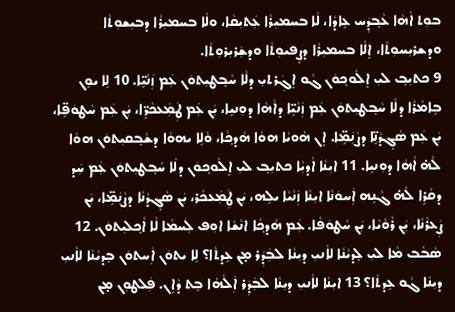ܒܘܼܬ ܐܵܗܵܐ ܥܵܒ݂ܕܲܚ ܥܹܐܕܵܐ، ܠܵܐ ܒܚܡܝܼܪܵܐ ܥܲܬܝܼܩܵܐ، ܘܠܵܐ ܒܚܡܝܼܪܵܐ ܕܒܝܼܫܘܼܬܵܐ ܘܕܫܪܝܼܚܘܼܬܵܐ، ܐܸܠܵܐ ܒܚܡܝܼܪܵܐ ܕܨܸܦܝܘܼܬܵܐ ܘܕܫܲܪܝܼܪܘܼܬܵܐ.
9 ܟܬܝܼܒ݂ ܠܝܼ ܐܸܠܵܘܟ݂ܘܿܢ ܓܵܘ ܐܸܓܲܪܬܝܼ ܕܠܵܐ ܚܵܒ݂ܛܝܼܬܘܿܢ ܥܲܡ ܙܲܢܵܝܹ̈ܐ. 10 ܠܹܐ ܝܘܸܢ ܒܹܐܡܵܪܵܐ ܕܠܵܐ ܚܵܒ݂ܛܝܼܬܘܿܢ ܥܲܡ ܙܲܢܵܝܹ̈ܐ ܕܐܵܗܵܐ ܕܘܼܢܝܹܐ، ܝܲܢ ܥܲܡ ܛܲܡܲܥܟܵܪܹ̈ܐ، ܝܲܢ ܥܲܡ ܚܵܛܘܿܦܹ̈ܐ، ܝܲܢ ܥܲܡ ܣܵܓ݂ܕܵܢܹ̈ܐ ܕܨܵܢܲܡܹ̈ܐ. ܐܸܢ ܗܵܘܝܵܐ ܗܘܵܐ ܗܵܕܟ݂ܵܐ، ܘܵܠܹܐ ܝܗܘܵܐ ܕܫܵܒ݂ܩܝܼܬܘܿܢ ܗܘܵܐ ܠܵܗ̇ ܐܵܗܵܐ ܕܘܼܢܝܹܐ. 11 ܐܝܼܢܵܐ ܐܵܕܝܼܵܐ ܟܬܝܼܒ݂ ܠܝܼ ܐܸܠܵܘܟ݂ܘܿܢ ܕܠܵܐ ܚܵܒ݂ܛܝܼܬܘܿܢ ܥܲܡ ܚܲܕ ܕܩܵܪܹܐ ܠܵܗ̇ ܓܵܢܹܗ ܐܲܚܘܿܢܵܐ ܐܝܼܢܵܐ ܙܲܢܵܝܵܐ ܝܠܹܗ، ܝܲܢ ܛܲܡܲܥܟܵܪ، ܝܲܢ ܣܵܓ݂ܕܵܢܵܐ ܕܨܵܢܲܡܹ̈ܐ، ܝܲܢ ܨܲܥܪܵܢܵܐ، ܝܲܢ ܪܵܘܵܝܵܐ، ܝܲܢ ܚܵܛܘܿܦܵܐ. ܥܲܡ ܗܵܕܟ݂ܵܐ ܐܢܵܫܵܐ ܐܘܼܦ ܠܲܚܡܵܐ ܠܵܐ ܐܵܟ݂ܠܝܼܬܘܿܢ. 12 ܣܵܒܵܒ ܡܵܐ ܠܝܼ ܠܸܕܝܵܢܵܐ ܠܐܵܢܝܼ ܕܝܼܢܵܐ ܠܒܲܕܲܪ ܡ̣ܢ ܥܹܕܬܵܐ؟ ܠܹܐ ܝܬܘܿܢ ܐܲܚܬܘܿܢ ܒܸܕܝܵܢܵܐ ܠܐܵܢܝܼ ܕܝܼܢܵܐ ܓܵܘ ܥܹܕܬܵܐ؟ 13 ܐܝܼܢܵܐ ܠܐܵܢܝܼ ܕܝܼܢܵܐ ܠܒܲܕܲܪ ܐܲܠܵܗܵܐ ܒܸܬ ܕܵܐܹܢ. ܦܲܠܛܘܼܢ ܡ̣ܢ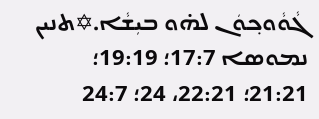ܓܵܘܵܘܟ݂ܘܿܢ ܠܗ̇ܘ ܒܝܼܫܵܐ.✡ܬܢܝܢ ܢܡܘܣܐ 17:7؛ 19:19؛ 21:21؛ 22:21، 24؛ 24:7